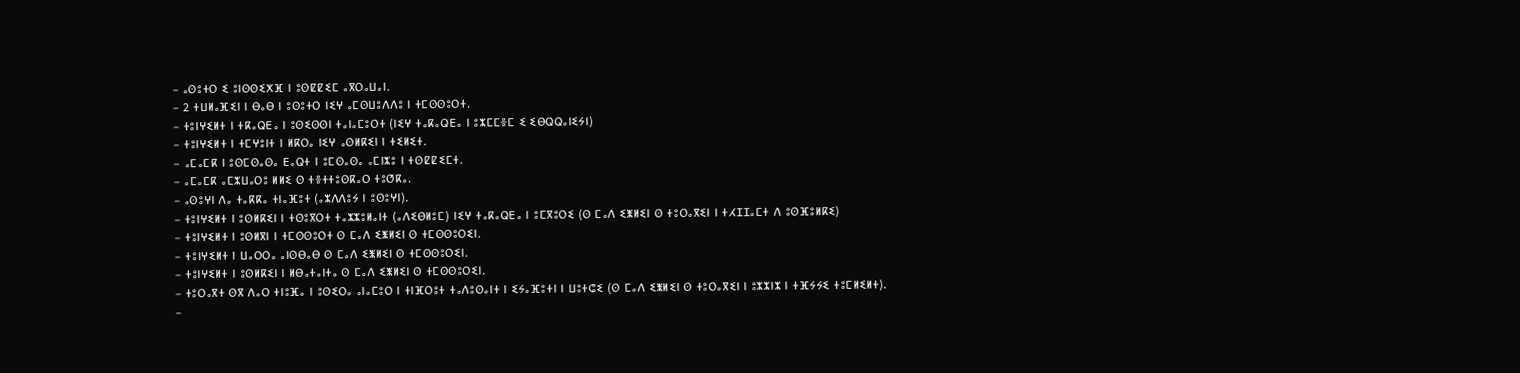– ⴰⵙⵓⵜⵔ ⵉ ⵓⵏⵙⵙⵉⵅⴼ ⵏ ⵓⵙⵇⵇⵉⵎ ⴰⴳⵔⴰⵡⴰⵏ.
– 2 ⵜⵡⵍⴰⴼⵉⵏ ⵏ ⴱⴰⴱ ⵏ ⵓⵙⵓⵜⵔ ⵏⵉⵖ ⴰⵎⵙⵡⵓⴷⴷⵓ ⵏ ⵜⵎⵙⵙⵓⵔⵜ.
– ⵜⵓⵏⵖⵉⵍⵜ ⵏ ⵜⴽⴰⵕⴹⴰ ⵏ ⵓⵙⵉⵙⵙⵏ ⵜⴰⵏⴰⵎⵓⵔⵜ (ⵏⵉⵖ ⵜⴰⴽⴰⵕⴹⴰ ⵏ ⵓⵣⵎⵎⴻⵎ ⵉ ⵉⴱⵕⵕⴰⵏⵉⵢⵏ)
– ⵜⵓⵏⵖⵉⵍⵜ ⵏ ⵜⵎⵖⵓⵏⵜ ⵏ ⵍⴽⵔⴰ ⵏⵉⵖ ⴰⵙⵍⴽⵉⵏ ⵏ ⵜⵉⵍⵉⵜ.
– ⴰⵎⴰⵎⴽ ⵏ ⵓⵙⵎⵙⴰⵙⴰ ⴹⴰⵕⵜ ⵏ ⵓⵎⵙⴰⵙⴰ ⴰⵎⵏⵣⵓ ⵏ ⵜⵙⵇⵇⵉⵎⵜ.
– ⴰⵎⴰⵎⴽ ⴰⵎⵣⵡⴰⵔⵓ ⵍⵍⵉ ⵙ ⵜⴻⵜⵜⵓⵙⴽⴰⵔ ⵜⵓⵚⴽⴰ.
– ⴰⵙⵓⵖⵏ ⴷⴰ ⵜⴰⴽⴽⴰ ⵜⵏⴰⴼⵓⵜ (ⴰⵣⴷⴷⵓⵢ ⵏ ⵓⵙⵓⵖⵏ).
– ⵜⵓⵏⵖⵉⵍⵜ ⵏ ⵓⵙⵍⴽⵉⵏ ⵏ ⵜⵙⵓⴳⵔⵜ ⵜⴰⵣⵣⵓⵍⴰⵏⵜ (ⴰⴷⵉⴱⵍⵓⵎ) ⵏⵉⵖ ⵜⴰⴽⴰⵕⴹⴰ ⵏ ⵓⵎⴳⵓⵔⵉ (ⵙ ⵎⴰⴷ ⵉⵥⵍⵉⵏ ⵙ ⵜⵓⵔⴰⴳⵉⵏ ⵏ ⵜⵃⵊⵊⴰⵎⵜ ⴷ ⵓⵙⴼⵓⵍⴽⵉ)
– ⵜⵓⵏⵖⵉⵍⵜ ⵏ ⵓⵙⵍⴳⵏ ⵏ ⵜⵎⵙⵙⵓⵔⵜ ⵙ ⵎⴰⴷ ⵉⵥⵍⵉⵏ ⵙ ⵜⵎⵙⵙⵓⵔⵉⵏ.
– ⵜⵓⵏⵖⵉⵍⵜ ⵏ ⵡⴰⵔⵔⴰ ⴰⵏⵙⴱⴰⴱ ⵙ ⵎⴰⴷ ⵉⵥⵍⵉⵏ ⵙ ⵜⵎⵙⵙⵓⵔⵉⵏ.
– ⵜⵓⵏⵖⵉⵍⵜ ⵏ ⵓⵙⵍⴽⵉⵏ ⵏ ⵍⴱⴰⵜⴰⵏⵜⴰ ⵙ ⵎⴰⴷ ⵉⵥⵍⵉⵏ ⵙ ⵜⵎⵙⵙⵓⵔⵉⵏ.
– ⵜⵓⵔⴰⴳⵜ ⵙⴳ ⴷⴰⵔ ⵜⵏⵓⴼⴰ ⵏ ⵓⵙⵉⵔⴰ ⴰⵏⴰⵎⵓⵔ ⵏ ⵜⵏⴼⵔⵓⵜ ⵜⴰⴷⵓⵙⴰⵏⵜ ⵏ ⵉⵢⴰⴼⵓⵜⵏ ⵏ ⵡⵓⵜⵛⵉ (ⵙ ⵎⴰⴷ ⵉⵥⵍⵉⵏ ⵙ ⵜⵓⵔⴰⴳⵉⵏ ⵏ ⵓⵣⵣⵏⵣ ⵏ ⵜⴼⵢⵢⵉ ⵜⵓⵎⵍⵉⵍⵜ).
–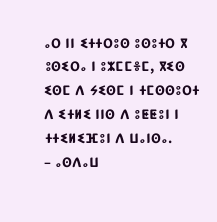ⴰⵔ ⵏⵏ ⵉⵜⵜⵔⵓⵙ ⵓⵙⵓⵜⵔ ⴳ ⵓⵙⵉⵔⴰ ⵏ ⵓⵣⵎⵎⴻⵎ, ⴳⵉⵙ ⵉⵙⵎ ⴷ ⵢⵉⵙⵎ ⵏ ⵜⵎⵙⵙⵓⵔⵜ ⴷ ⵉⵜⵍⵉ ⵏⵏⵙ ⴷ ⵓⵟⵟⵓⵏ ⵏ ⵜⵜⵉⵍⵉⴼⵓⵏ ⴷ ⵡⴰⵏⵙⴰ.
– ⴰⵙⴷⴰⵡ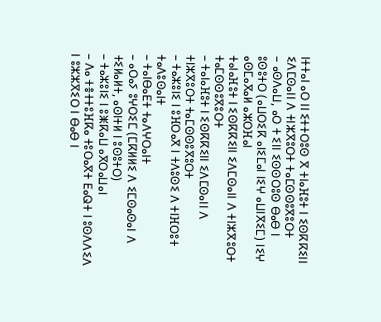ⵏⵜⵜⴰⵏ ⴰⵔ ⵏⵏ ⵉⵜⵜⵔⵓⵙ ⴳ ⵜⵏⴰⴼⵓⵜ ⵏ ⵉⵙⴽⴽⵉⵏⵏ ⵉⴷⵎⵙⴰⵏⵏ ⴷ ⵜⵏⵣⴳⵓⵔⵜ ⵜⴰⵎⵙⵙⵓⴳⵓⵔⵜ
– ⴰⵙⴷⴰⵡ, ⴰⵔ ⵜ ⵉⵏⵏ ⵉⵙⵙⵔⵓⵙ ⴱⴰⴱ ⵏ ⵓⵙⵓⵜⵔ (ⴰⵡⵔⵉⴽ ⴰⵏⵉⵎⴰⵏ ⵏⵉⵖ ⴰⵡⵏⴳⵉⵎ) ⵏⵉⵖ ⴰⵙⵎⴰⴳⴰⵍ ⴰⵣⵔⴼⴰⵏ
ⵜⴰⵏⴰⴼⵓⵜ ⵏ ⵉⵙⴽⴽⵉⵏⵏ ⵉⴷⵎⵙⴰⵏⵏ ⴷ ⵜⵏⵣⴳⵓⵔⵜ ⵜⴰⵎⵙⵙⵓⴳⵓⵔⵜ
– ⵜⴰⵏⴰⴼⵓⵜ ⵏ ⵉⵙⴽⴽⵉⵏⵏ ⵉⴷⵎⵙⴰⵏⵏ ⴷ ⵜⵏⵣⴳⵓⵔⵜ ⵜⴰⵎⵙⵙⵓⴳⵓⵔⵜ
– ⵜⴰⵣⵓⵏⵉ ⵏ ⵓⴼⵔⴰⴳ ⵏ ⵜⴷⵓⵙⵉ ⴷ ⵜⵏⴼⵔⵓⵜ ⵜⴰⴷⵓⵙⴰⵏⵜ
– ⵜⴰⵏⴱⴰⴹⵜ ⵜⴰⴷⵖⵔⴰⵏⵜ
– ⴰⵔⴰⵢ ⵓⵖⵔⵉⵎ (ⵎⴽⵍⵍⵉ ⴷ ⵉⵎⵙⴰⵙⴰⵏ ⴷ ⵜⵉⵍⴰⵍⵜ, ⴰⵙⵏⵜⵍ ⵏ ⵓⵙⵓⵜⵔ)
– ⵜⴰⵣⵓⵏⵉ ⵏ ⵓⵥⴽⴰⵡ ⴰⴳⵔⴰⵡⴰⵏ
– ⴷⴰ ⵜⴻⵜⵜⵓⴼⴽⴰ ⵜⵓⵔⴰⴳⵜ ⴹⴰⵕⵜ ⵏ ⵓⵙⴷⴷⵉⴷ ⵏ ⵓⵣⵣⴳⵉⵔ ⵏ ⴱⴰⴱ ⵏ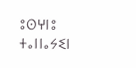ⵓⵙⵖⵏⵓ ⵜⴰⵏⵏⴰⵢⵉⵏ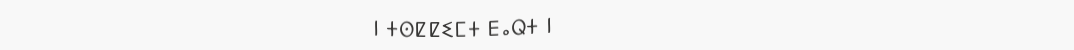ⵏ ⵜⵙⵇⵇⵉⵎⵜ ⴹⴰⵕⵜ ⵏ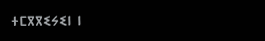ⵜⵎⴳⴳⵉⵢⵉⵏ ⵏ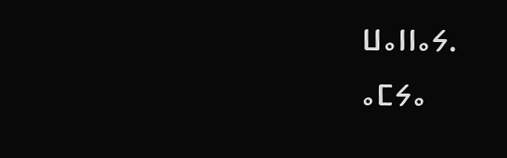ⵡⴰⵏⵏⴰⵢ.
ⴰⵎⵢⴰ